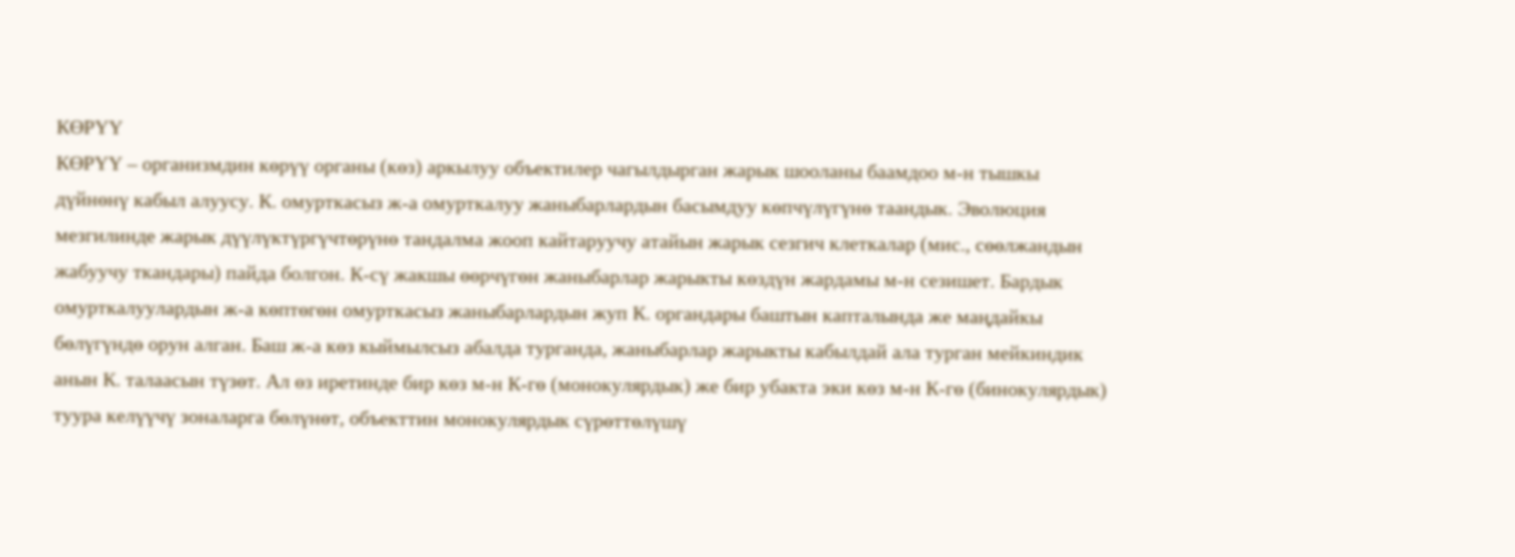КӨРҮҮ
КӨРҮҮ – организмдин көрүү органы (көз) аркылуу объектилер чагылдырган жарык шооланы баамдоо м-н тышкы дүйнөнү кабыл алуусу. К. омурткасыз ж-а омурткалуу жаныбарлардын басымдуу көпчүлүгүнө таандык. Эволюция мезгилинде жарык дүүлүктүргүчтөрүнө тандалма жооп кайтаруучу атайын жарык сезгич клеткалар (мис., сөөлжандын жабуучу ткандары) пайда болгон. К-сү жакшы өөрчүгөн жаныбарлар жарыкты көздүн жардамы м-н сезишет. Бардык омурткалуулардын ж-а көптөгөн омурткасыз жаныбарлардын жуп К. органдары баштын капталында же маңдайкы бөлүгүндө орун алган. Баш ж-а көз кыймылсыз абалда турганда, жаныбарлар жарыкты кабылдай ала турган мейкиндик анын К. талаасын түзөт. Ал өз иретинде бир көз м-н К-гө (монокулярдык) же бир убакта эки көз м-н К-гө (бинокулярдык) туура келүүчү зоналарга бөлүнөт, объекттин монокулярдык сүрөттөлүшү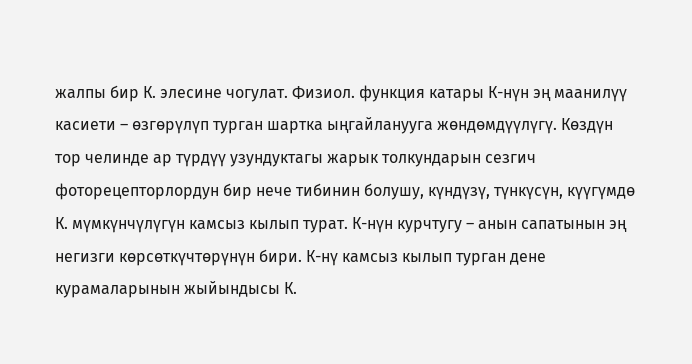жалпы бир К. элесине чогулат. Физиол. функция катары К-нүн эң маанилүү касиети – өзгөрүлүп турган шартка ыңгайланууга жөндөмдүүлүгү. Көздүн тор челинде ар түрдүү узундуктагы жарык толкундарын сезгич фоторецепторлордун бир нече тибинин болушу, күндүзү, түнкүсүн, күүгүмдө К. мүмкүнчүлүгүн камсыз кылып турат. К-нүн курчтугу – анын сапатынын эң негизги көрсөткүчтөрүнүн бири. К-нү камсыз кылып турган дене курамаларынын жыйындысы К.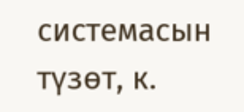системасын түзөт, к.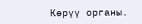Көрүү органы.